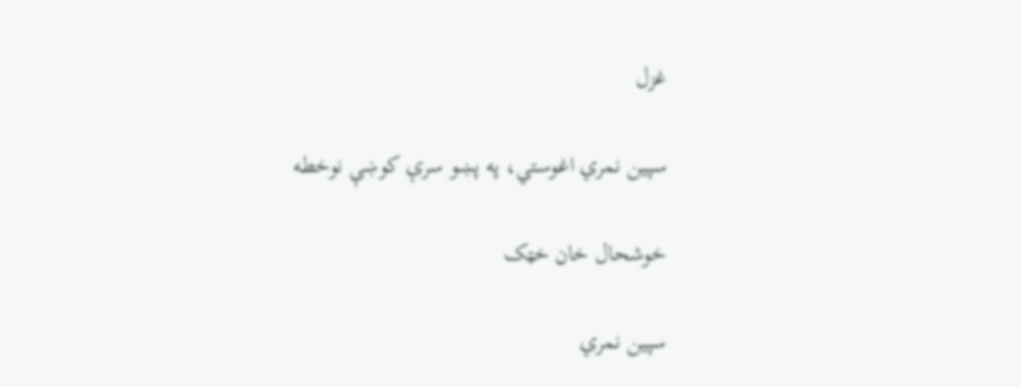غزل

سپين نمري اغوستي، په پښو سرې کوښې نوخطه

خوشحال خان خټک

سپين نمري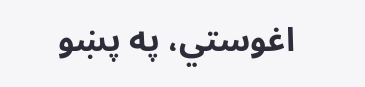اغوستي، په پښو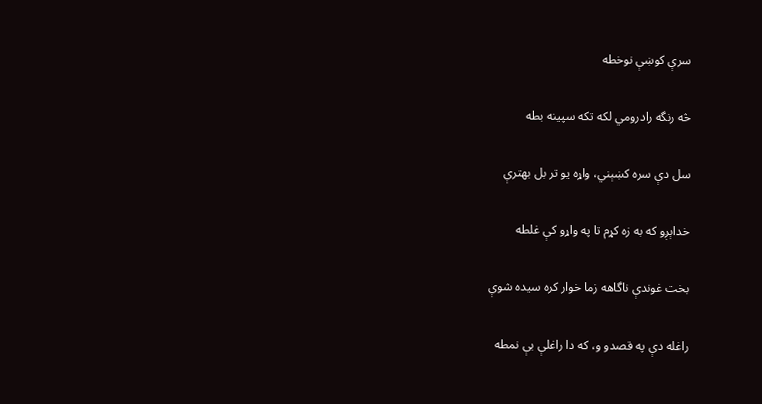سرې کوښې نوخطه

څه رنگه رادرومي لکه تکه سپينه بطه

سل دې سره کښېني، واړه يو تر بل بهترې

خداېږو که به زه کړم تا په واړو کې غلطه

بخت غوندې ناگاهه زما خوار کره سيده شوې

راغله دې په قصدو و، که دا راغلې بې نمطه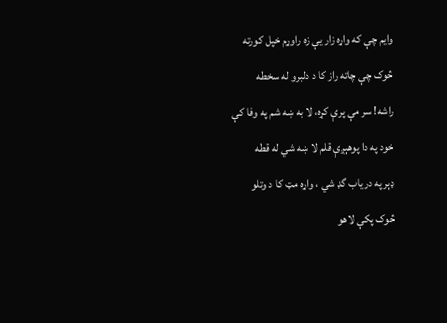وايم چې که واړه زار يې زه راوړم خپل کورته

څوک چې چاته راز کا د دلبرو له سخطه

راشه! سر مې پرې کړه، لا به ښه شم په وفا کې

خود په دا پوهېږې قلم لا ښه شي له قطه

ډېر په درياب گډ شي ، واړه مټ کا د وتلو

څوک پکې لاهو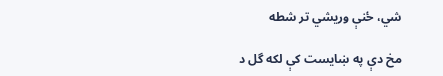شي، ځنې وريشي تر شطه

مخ دې په ښايست کې لکه گل د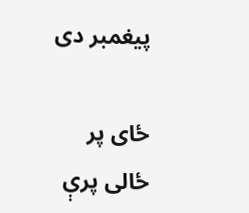پيغمبر دی

ځای پر ځالی پرې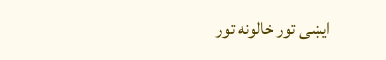ايښی تور خالونه تور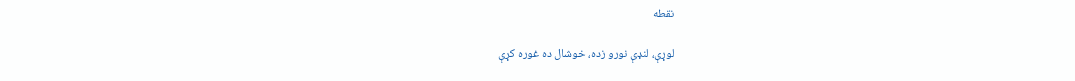نقطه

لوړې، لنډې نورو زده، خوشال ده غوره کړې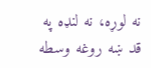نه لوړه، نه لنډه په قد ښه روغه وسطه